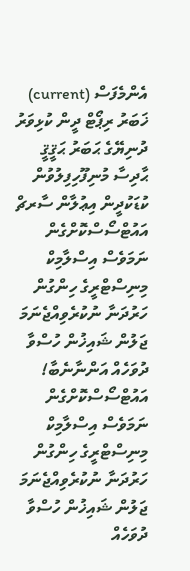އެންމެފަސް (current) ޚަބަރު ރިޕޯޓް ދީން ކުޅިވަރު ދުނިޔޭގެ ޙަބަރު ޙަޤީޤީ ޙާދިސާ މުނިފޫހިފިލުވުން ކުޑަކުދީން އިޢުލާން ސާރޗް
އައުޓްސޯސްކޮށްގެން ނަމަވެސް އިސްލާމިކް މިނިސްޓްރީގެ ހިންގުން ހަރުދަނާ ނުކުރެވިއްޖެނަމަ ޖަލުން ޝައިޚުން ހުސްވާ ދުވަހެއް އަންނާނެބާ!
އައުޓްސޯސްކޮށްގެން ނަމަވެސް އިސްލާމިކް މިނިސްޓްރީގެ ހިންގުން ހަރުދަނާ ނުކުރެވިއްޖެނަމަ ޖަލުން ޝައިޚުން ހުސްވާ ދުވަހެއް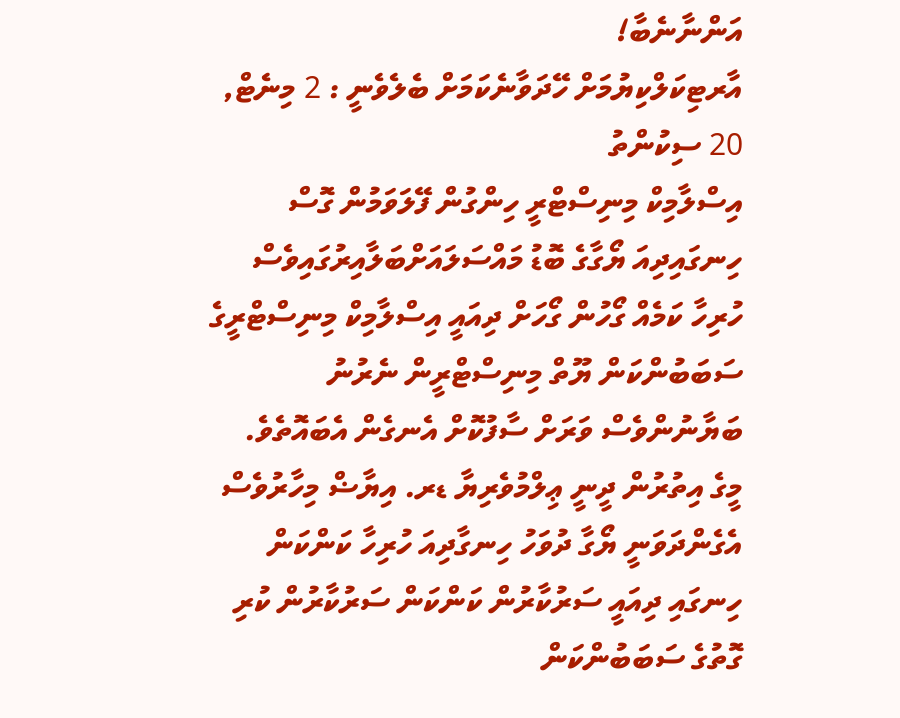އަންނާނެބާ!
އާރޓިކަލްކިޔުމަށް ހޭދަވާނެކަމަށް ބެލެވެނީ : 2 މިނެޓް, 20 ސިކުންތު
އިސްލާމިކް މިނިސްޓްރީ ހިންގުން ފޭލަވަމުން ގޮސް ހިނގައިދިއަ ޔޯގާގެ ބޮޑު މައްސަލައަށްބަލާއިރުގައިވެސް ހުރިހާ ކަމެއް ގޯހުން ގޯހަށް ދިއައީ އިސްލާމިކް މިނިސްޓްރީގެ ސަބަބުންކަން ޔޫތް މިނިސްޓްރީން ނެރުނު ބަޔާނުންވެސް ވަރަށް ސާފުކޮށް އެނގެން އެބައޮތެވެ.
މީގެ އިތުރުން ދީނީ ޢިލްމުވެރިޔާ ޑރ. އިޔާޟް މިހާރުވެސް އެގެންދަވަނީ ޔޯގާ ދުވަހު ހިނގާދިއަ ހުރިހާ ކަންކަން ހިނގައި ދިއައީ ސަރުކާރުން ކަންކަން ސަރުކާރުން ކުރި ގޮތުގެ ސަބަބުންކަން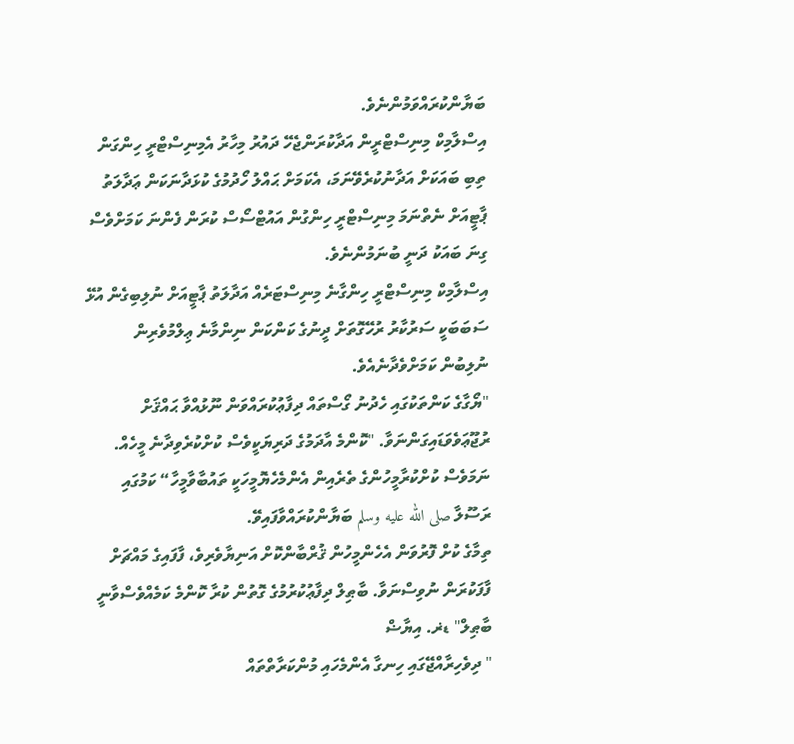ބަޔާންކުރައްވަމުންނެވެ.
އިސްލާމިކް މިނިސްޓްރީން އަދާކުރަންޖެހޭ ދައުރު މިހާރު އެމިނިސްޓްރީ ހިންގަން ތިބި ބައަކަށް އަދާނުކުރެވޭނަމަ، އެކަމަށް ޙައްލު ހޯދުމުގެ ކުޅަދާނަކަން ޢަދާލަތު ޕާޓީއަށް ނެތްނަމަ މިނިސްޓްރީ ހިންގުން އައުޓްސޯސް ކުރަން ފެންނަ ކަމަށްވެސް ގިނަ ބައަކު ދަނީ ބުނަމުންނެވެ.
އިސްލާމިކް މިނިސްޓްރީ ހިންގާނެ މިނިސްޓަރެއް އަދާލަތު ޕާޓީއަށް ނުލިބިގެން އުޅޭ ސަބަބަކީ ސަރުކާރު ރުހޭގޮތަށް ދީނުގެ ކަންކަން ނިންމާނެ ޢިލްމުވެރިން ނުލިބުން ކަމަށްވެދާނެއެވެ.
"ޔޯގާގެ ކަންތަކުގައި ހެދުނު ގޯސްތައް ދިފާޢުކުރައްވަން ނޫޅުއްވާ ޙައްޤަށް ރުޖޫޢަވެވަޑައިގަންނަވާ. "ކޮންމެ އާދަމުގެ ދަރިޔަކީވެސް ކުށްކުރެވިދާނެ މީހެއް. ނަމަވެސް ކުށްކުރާމީހުންގެ ތެރެއިން އެންމެހެޔޮމީހަކީ ތައުބާވާމީހާ“ ކަމުގައި ރަސޫލާ صلى الله عليه وسلم ބަޔާންކުރައްވާފައިވޭ.
ތިމާގެ ކުށް ފޮރުވަން އެހެންމީހުން ޤުރްބާންކޮށް އަނިޔާވެރިވެ، ފާފައިގެ މައްޗަށް ފާފަކުރަން ނުވިސްނަވާ. ބާޠިލް ދިފާޢުކުރުމުގެ ގޮތުން ކުރާ ކޮންމެ ކަމެއްވެސްވާނީ ބާޠިލް" ޑޜ. އިޔާޟް
" ދިވެހިރާއްޖޭގައި ހިނގާ އެންމެހައި މުންކަރާތްތައް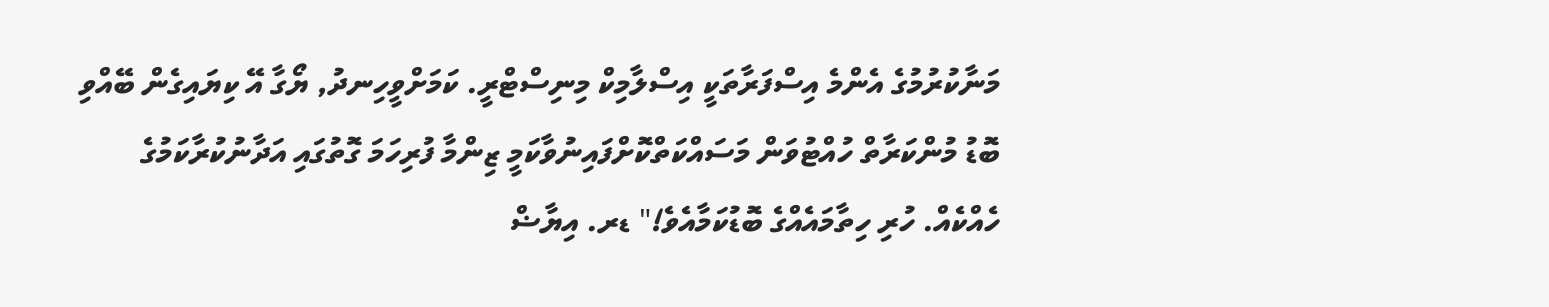މަނާކުރުމުގެ އެންމެ އިސްފަރާތަކީ އިސްލާމިކް މިނިސްޓްރީ. ކަމަށްވީހިނދު, ޔޯގާ އޭ ކިޔައިގެން ބޭއްވި ބޮޑު މުންކަރާތް ހުއްޓުވަން މަސައްކަތްކޮށްފައިނުވާކަމީ ޒިންމާ ފުރިހަމަ ގޮތުގައި އަދާނުކުރާކަމުގެ ހެއްކެއް. ހުރި ހިތާމައެއްގެ ބޮޑުކަމާއެވެ!" ޑރ. އިޔާޟް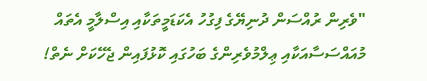"ވެރިން ރުއްސަން ދުނިޔޭގެ ފިގުހު އެކަޑަމީތަކާއި އިސްލާމީ އެތައް މުއައްސަސާއަކާއި ޢިލްމުވެރިންގެ ބަހުގައި ކޮޅުފައިން ޖެހޭކަށް ނެތް!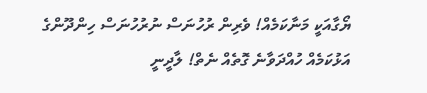ޔޯގާއަކީ މަނާކަމެއް! ވެރިން ރުހުނަސް ނުރުހުނަސް ހިންދޫންގެ އަޅުކަމެއް ހުއްދަވާނެ ގޮތެއް ނެތް! ލާދީނީ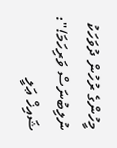މީހުންގެ ރުހުން ދުވަހަކު ނުލިބުނަސް ވަރިހަމަ!": ޝައިޚް ޢަލީ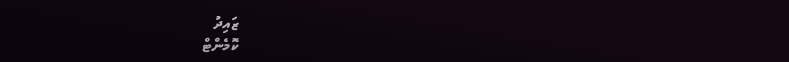ޒައިދު
ކޮމެންޓް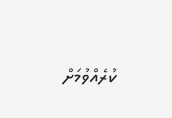ކުރެއްވުމަށް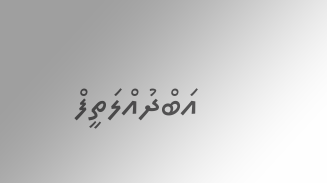އަބްދުއްލަތީފް